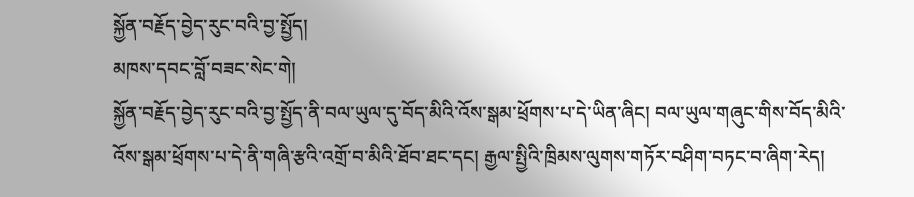སྐྱོན་བརྗོད་བྱེད་རུང་བའི་བྱ་སྤྱོད།
མཁས་དབང་བློ་བཟང་སེང་གེ།
སྐྱོན་བརྗོད་བྱེད་རུང་བའི་བྱ་སྤྱོད་ནི་བལ་ཡུལ་དུ་བོད་མིའི་འོས་སྒམ་ཕྲོགས་པ་དེ་ཡིན་ཞིང། བལ་ཡུལ་གཞུང་གིས་བོད་མིའི་འོས་སྒམ་ཕྲོགས་པ་དེ་ནི་གཞི་རྩའི་འགྲོ་བ་མིའི་ཐོབ་ཐང་དང། རྒྱལ་སྤྱིའི་ཁྲིམས་ལུགས་གཏོར་བཤིག་བཏང་བ་ཞིག་རེད།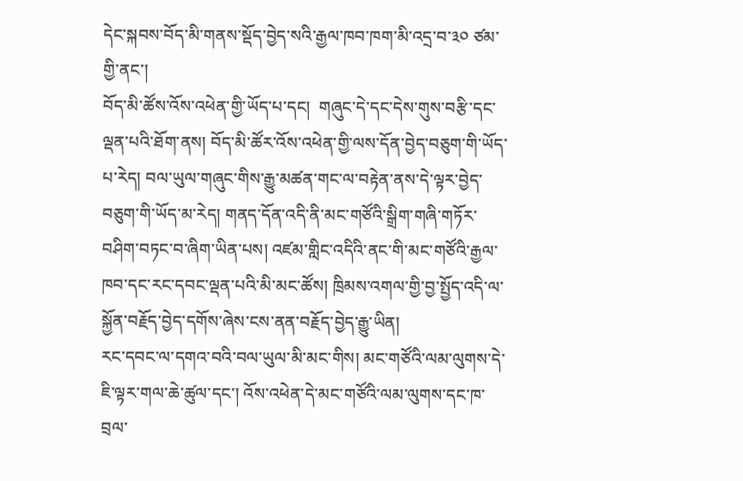དེང་སྐབས་བོད་མི་གནས་སྡོད་བྱེད་སའི་རྒྱལ་ཁབ་ཁག་མི་འདྲ་བ་༣༠ ཙམ་གྱི་ནང་།
བོད་མི་ཚོས་འོས་འཕེན་གྱི་ཡོད་པ་དང།  གཞུང་དེ་དང་དེས་གུས་བརྩི་དང་ལྡན་པའི་ཐོག་ནས། བོད་མི་ཚོར་འོས་འཕེན་གྱི་ལས་དོན་བྱེད་བཅུག་གི་ཡོད་པ་རེད། བལ་ཡུལ་གཞུང་གིས་རྒྱུ་མཚན་གང་ལ་བརྟེན་ནས་དེ་ལྟར་བྱེད་བཅུག་གི་ཡོད་མ་རེད། གནད་དོན་འདི་ནི་མང་གཙོའི་སྒྲིག་གཞི་གཏོར་བཤིག་བཏང་བ་ཞིག་ཡིན་པས། འཛམ་གླིང་འདིའི་ནང་གི་མང་གཙོའི་རྒྱལ་ཁབ་དང་རང་དབང་ལྡན་པའི་མི་མང་ཚོས། ཁྲིམས་འགལ་གྱི་བྱ་སྤྱོད་འདི་ལ་སྐྱོན་བརྗོད་བྱེད་དགོས་ཞེས་ངས་ནན་བརྗོད་བྱེད་རྒྱུ་ཡིན།
རང་དབང་ལ་དགའ་བའི་བལ་ཡུལ་མི་མང་གིས། མང་གཙོའི་ལམ་ལུགས་དེ་ཇི་ལྟར་གལ་ཆེ་ཚུལ་དང་། འོས་འཕེན་དེ་མང་གཙོའི་ལམ་ལུགས་དང་ཁ་བྲལ་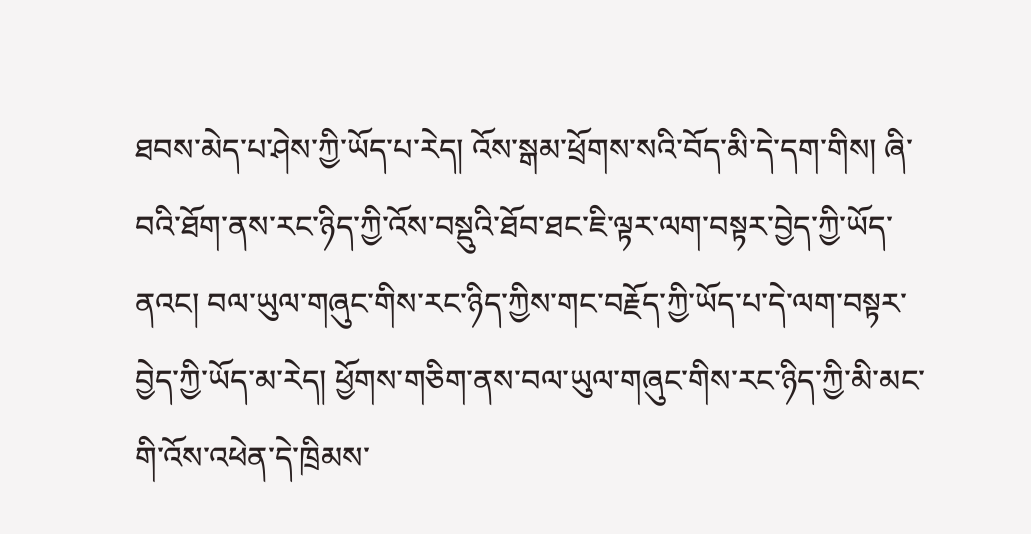ཐབས་མེད་པ་ཤེས་ཀྱི་ཡོད་པ་རེད། འོས་སྒམ་ཕྲོགས་སའི་བོད་མི་དེ་དག་གིས། ཞི་བའི་ཐོག་ནས་རང་ཉིད་ཀྱི་འོས་བསྡུའི་ཐོབ་ཐང་ཇི་ལྟར་ལག་བསྟར་བྱེད་ཀྱི་ཡོད་ནའང། བལ་ཡུལ་གཞུང་གིས་རང་ཉིད་ཀྱིས་གང་བརྗོད་ཀྱི་ཡོད་པ་དེ་ལག་བསྟར་བྱེད་ཀྱི་ཡོད་མ་རེད། ཕྱོགས་གཅིག་ནས་བལ་ཡུལ་གཞུང་གིས་རང་ཉིད་ཀྱི་མི་མང་གི་འོས་འཕེན་དེ་ཁྲིམས་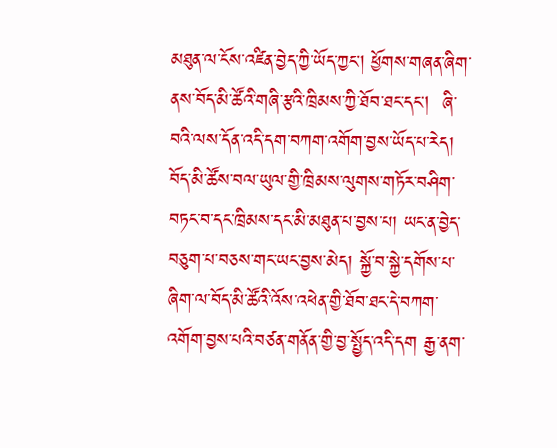མཐུན་ལ་ངོས་འཛིན་བྱེད་ཀྱི་ཡོད་ཀྱང། ཕྱོགས་གཞན་ཞིག་ནས་བོད་མི་ཚོའི་གཞི་རྩའི་ཁྲིམས་ཀྱི་ཐོབ་ཐང་དང།  ཞི་བའི་ལས་དོན་འདི་དག་བཀག་འགོག་བྱས་ཡོད་པ་རེད།  བོད་མི་ཚོས་བལ་ཡུལ་གྱི་ཁྲིམས་ལུགས་གཏོར་བཤིག་བཏང་བ་དང་ཁྲིམས་དང་མི་མཐུན་པ་བྱས་པ། ཡང་ན་བྱེད་བཅུག་པ་བཅས་གང་ཡང་བྱས་མེད། སྐྱོ་བ་སྐྱེ་དགོས་པ་ཞིག་ལ་བོད་མི་ཚོའི་འོས་འཕེན་གྱི་ཐོབ་ཐང་དེ་བཀག་འགོག་བྱས་པའི་བཙན་གནོན་གྱི་བྱ་སྤྱོད་འདི་དག རྒྱ་ནག་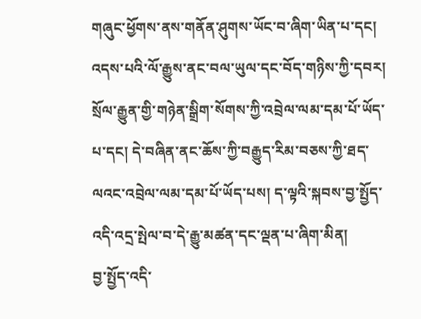གཞུང་ཕྱོགས་ནས་གནོན་ཤུགས་ཡོང་བ་ཞིག་ཡིན་པ་དང།  འདས་པའི་ལོ་རྒྱུས་ནང་བལ་ཡུལ་དང་བོད་གཉིས་ཀྱི་དབར། སྲོལ་རྒྱུན་གྱི་གཉེན་སྒྲིག་སོགས་ཀྱི་འབྲེལ་ལམ་དམ་པོ་ཡོད་པ་དང། དེ་བཞིན་ནང་ཆོས་ཀྱི་བརྒྱུད་རིམ་བཅས་ཀྱི་ཐད་ལའང་འབྲེལ་ལམ་དམ་པོ་ཡོད་པས། ད་ལྟའི་སྐབས་བྱ་སྤྱོད་འདི་འདྲ་སྤེལ་བ་དེ་རྒྱུ་མཚན་དང་ལྡན་པ་ཞིག་མིན།
བྱ་སྤྱོད་འདི་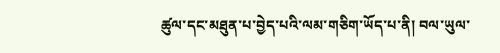ཚུལ་དང་མཐུན་པ་བྱེད་པའི་ལམ་གཅིག་ཡོད་པ་ནི། བལ་ཡུལ་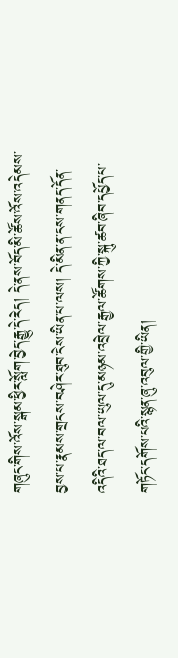གཞུང་གིས་འོས་སྒམ་ཕྱིར་སློག་བྱེད་རྒྱུ་དེ་རེད། དེ་ནས་བོད་མི་ཚོས་འོས་འདེམས་བྱས་པ་རྣམས་གྲངས་བཤེར་ཐུབ་ངེས་ཡིན་པ་ལས། དེ་མིན་ན་ངས་གནད་དོན་འདིའི་ཐད་ལ་བལ་ཡུལ་དུ་མཉམ་འབྲེལ་རྒྱལ་ཚོགས་ཀྱི་སྐུ་ཚབ་ཞིབ་དཔྱོད་པ་གཏོང་དགོས་པའི་སྙན་ཞུ་འབུལ་གྱི་ཡིན།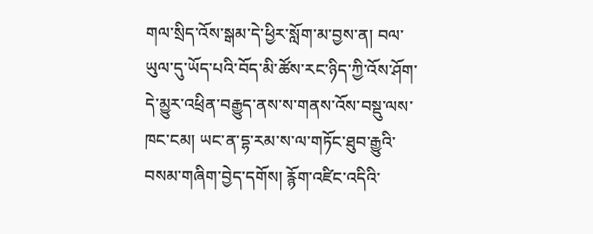གལ་སྲིད་འོས་སྒམ་དེ་ཕྱིར་སློག་མ་བྱས་ན། བལ་ཡུལ་དུ་ཡོད་པའི་བོད་མི་ཚོས་རང་ཉིད་ཀྱི་འོས་ཤོག་དེ་མྱུར་འཕྲིན་བརྒྱུད་ནས་ས་གནས་འོས་བསྡུ་ལས་ཁང་ངམ། ཡང་ན་དྷ་རམ་ས་ལ་གཏོང་ཐུབ་རྒྱུའི་བསམ་གཞིག་བྱེད་དགོས། རྙོག་འཛིང་འདིའི་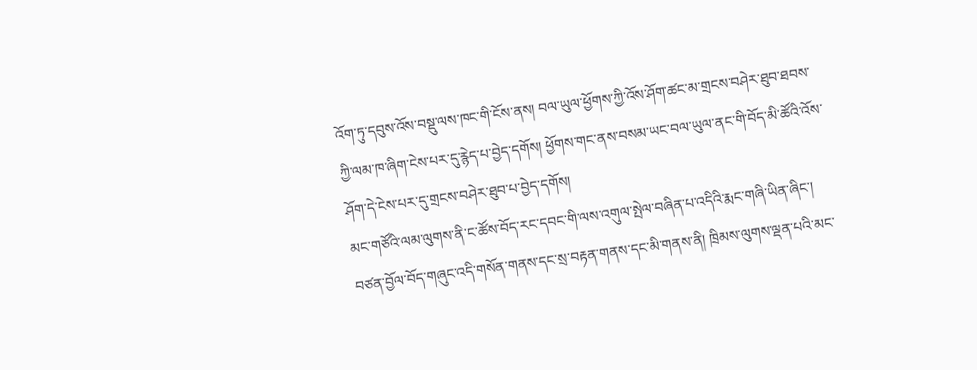འོག་ཏུ་དབུས་འོས་བསྡུ་ལས་ཁང་གི་ངོས་ནས། བལ་ཡུལ་ཕྱོགས་ཀྱི་འོས་ཤོག་ཚང་མ་གྲངས་བཤེར་ཐུབ་ཐབས་ཀྱི་ལམ་ཁ་ཞིག་ངེས་པར་དུ་རྙེད་པ་བྱེད་དགོས། ཕྱོགས་གང་ནས་བསམ་ཡང་བལ་ཡུལ་ནང་གི་བོད་མི་ཚོའི་འོས་ཤོག་དེ་ངེས་པར་དུ་གྲངས་བཤེར་ཐུབ་པ་བྱེད་དགོས།
མང་གཙོའི་ལམ་ལུགས་ནི་ང་ཚོས་བོད་རང་དབང་གི་ལས་འགུལ་སྤེལ་བཞིན་པ་འདིའི་རྨང་གཞི་ཡིན་ཞིང་། བཙན་བྱོལ་བོད་གཞུང་འདི་གསོན་གནས་དང་སྲ་བརྟན་གནས་དང་མི་གནས་ནི། ཁྲིམས་ལུགས་ལྡན་པའི་མང་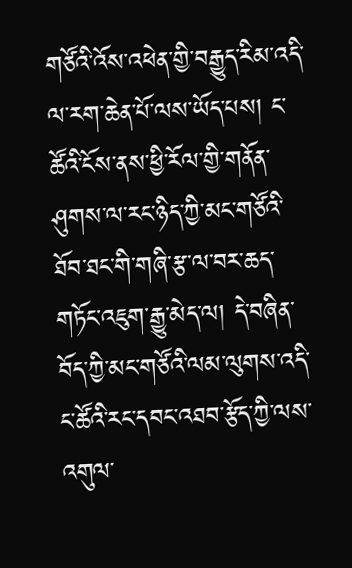གཙོའི་འོས་འཕེན་གྱི་བརྒྱུད་རིམ་འདི་ལ་རག་ཆེན་པོ་ལས་ཡོད་པས། ང་ཚོའི་ངོས་ནས་ཕྱི་རོལ་གྱི་གནོན་ཤུགས་ལ་རང་ཉིད་ཀྱི་མང་གཙོའི་ཐོབ་ཐང་གི་གཞི་རྩ་ལ་བར་ཆད་གཏོང་འཇུག་རྒྱུ་མེད་ལ། དེ་བཞིན་བོད་ཀྱི་མང་གཙོའི་ལམ་ལུགས་འདི་ང་ཚོའི་རང་དབང་འཐབ་རྩོད་ཀྱི་ལས་འགུལ་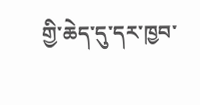གྱི་ཆེད་དུ་དར་ཁྱབ་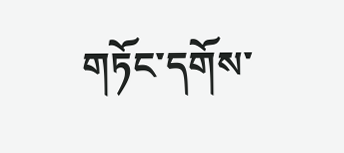གཏོང་དགོས་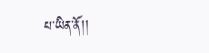པ་ཡིན་ནོ།།